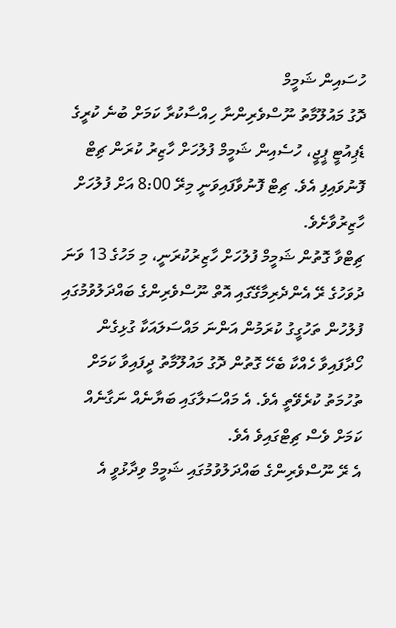ހުސައިން ޝަމީމް
ދޮގު މައުލޫމާތު ނޫސްވެރިންނާ ހިއްސާކުރާ ކަމަށް ބުނެ ކުރީގެ ޑެޕިއުޓީ ޕީޖީ، ހުސެއިން ޝަމީމް ފުލުހަށް ހާޒިރު ކުރަން ޗިޓް ފޮނުވައިފި އެވެ. ޗިޓް ފޮނުވާފައިވަނީ މިރޭ 8:00 އަށް ފުލުހަށް ހާޒިރުވާށެވެ.
ޗިޓްވާ ގޮތުން ޝަމީމް ފުލުހަށް ހާޒިރުކުރަނީ، މި މަހުގެ 13 ވަނަ ދުވަހުގެ ރޭ އެންދެރިމާގޭގައި އޮތް ނޫސްވެރިންގެ ބައްދަލުވުމުގައި ފުލުހުން ތަހުގީގު ކުރަމުން އަންނަ މައްސަލައަކާ ގުޅިގެން ހޯދާފައިވާ ހެއްކާ ބެހޭ ގޮތުން ދޮގު މައުލޫމާތު ދީފައިވާ ކަމަށް ތުހުމަތު ކުރެވޭތީ އެވެ. އެ މައްސަލާގައި ބަޔާނެއް ނަގާނެއް ކަމަށް ވެސް ޗިޓްގައިވެ އެވެ.
އެ ރޭ ނޫސްވެރިންގެ ބައްދަލުވުމުގައި ޝަމީމް ވިދާޅުވީ އެ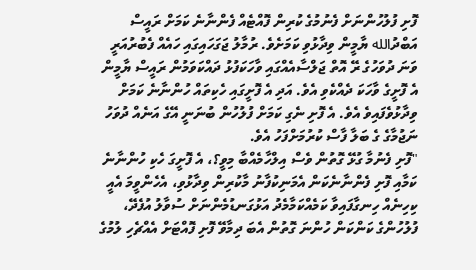ފޮށި ފުލުހުންނަށް ފެނުމުގެ ކުރިން ފޮއްޓެއް ފެންނާނެ ކަމަށް ރައީސް އަބްދުالله ޔާމީން ވިދާޅުވި ކަމަށެވެ. ރުމާލު ޖަގަހައިގައި ހައެއް ފެބުރުއަރީ ވަނަ ދުވަހުގެ ރޭ އޮތް ޖަލްސާއެއްގައި ވާހަކަފުޅު ދައްކަވަމުން ރައީސް ޔާމީން އެ ފޮށީގެ ވާހަކަ ދެއްކެވި އެވެ. އަދި އެ ފޮށީގައި ހެކިތައް ހުންނާނެ ކަމަށް ވިދާޅުވެފައިވެ އެވެ. އެ ފޮށި ނެގި ކަމަށް ފުލުހުން ބުނަނީ އޭގެ އަނެއް ދުވަހު ނަޖުމާގެ ގެ ބަލާ ފާސް ކުރުމަށްފަހު އެވެ.
"ފޮށި ފެނުމާ ގުޅޭ ގޮތުން ވެސް އިލްހާމެއްބާ މިވީ؟، އެ ފޮށީގަ ހެކި ހުންނާނެ ކަމާއި ފޮށި ފެންނާނެކަން އެމަނިކުފާނު މާކުރިން ވިދާޅުވި، އެހެންވީމަ އެއީ ކިހިނެއް ހިނގާފައިވާ ކަމެއްކަމާމެދު އަޅުގަނޑުމެންނަށް ސުވާލު އުފެދޭ، ފުލުހުންގެ ކަންކަން ހުންނަ ގޮތުން އެބަ ދިމާވޭ ފޮށި ފޮއްޓަށް އެއްޗެހި ލުމުގެ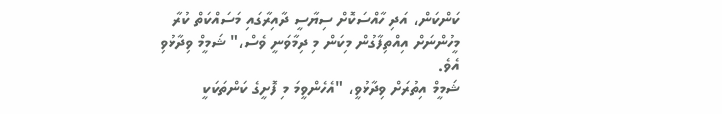ކަންކަން، އަދި ހާއްސަކޮށް ސިޔާސީ ދާއިރާގައި މަސައްކަތް ކުރާ މީހުންނަށް އިއްތިފާގުން މިކަން މި ދިމާވަނީ ވެސް،" ޝަމީމް ވިދާޅުވި އެވެ.
ޝަމީމް އިތުރަށް ވިދާޅުވީ، "އެހެންވީމަ މި ފޮށީގެ ކަންތަކަކީ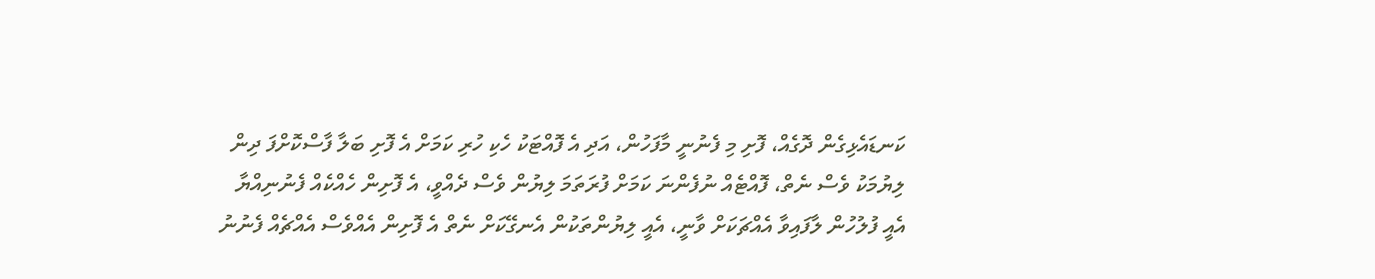ކަނޑައެޅިގެން ދޮގެއް، ފޮށި މި ފެނުނީ މާފަހުން، އަދި އެ ފޮއްޓަކު ހެކި ހުރި ކަމަށް އެ ފޮށި ބަލާ ފާސްކޮށްފަ ދިން ލިޔުމަކު ވެސް ނެތް، ފޮއްޓެއް ނުފެންނަ ކަމަށް ފުރަތަމަ ލިޔުން ވެސް ދެއްވީ، އެ ފޮށިން ހެއްކެއް ފެނުނިއްޔާ އެއީ ފުލުހުން ލާފައިވާ އެއްޗަކަށް ވާނީ، އެއީ ލިޔުންތަކުން އެނގޭކަށް ނެތް އެ ފޮށިން އެއްވެސް އެއްޗެއް ފެނުނު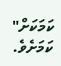ކަމަކަށް" ކަމަށެވެ.